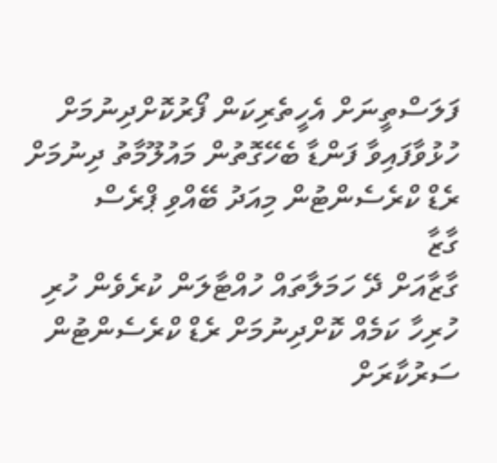ފަލަސްތީނަށް އެހީތެރިކަން ފޯރުކޮށްދިނުމަށް ހުޅުވާފައިވާ ފަންޑާ ބެހޭގޮތުން މައުލޫމާތު ދިނުމަށް ރެޑް ކްރެސެންޓުން މިއަދު ބޭއްވި ޕްރެސް
ގާޒާ
ގާޒާއަށް ދޭ ހަމަލާތައް ހުއްޓާލަން ކުރެވެން ހުރި ހުރިހާ ކަމެއް ކޮށްދިނުމަށް ރެޑް ކްރެސެންޓުން ސަރުކާރަށް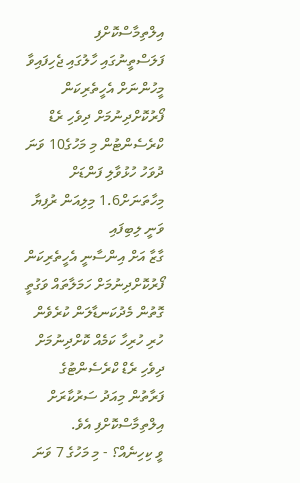އިލްތިމާސްކޮށްފި
ފަލަސްތީނުގައި ހާލުގައި ޖެހިފައިވާ މީހުންނަށް އެހީތެރިކަން ފޯރުކޮށްދިނުމަށް ދިވެހި ރެޑް ކްރެސެންޓުން މި މަހުގެ10 ވަނަ ދުވަހު ހުޅުވާލި ފަންޑަށް މިހާތަނަށް1.6 މިލިއަން ރުފިޔާ ވަނީ ލިބިފައި
ގާޒާ އަށް އިންސާނީ އެހީތެރިކަން ފޯރުކޮށްދިނުމަށް ހަމަލާތައް ވަގުތީ ގޮތުން މެދުކަނޑާލަން ކުރެވެން ހުރި ހުރިހާ ކަމެއް ކޮށްދިނުމަށް ދިވެހި ރެޑް ކްރެސެންޓުގެ ފަރާތުން މިއަދު ސަރުކާރަށް އިލްތިމާސްކޮށްފި އެވެ.
ވީ ކިހިނެއް؟ - މި މަހުގެ 7 ވަނަ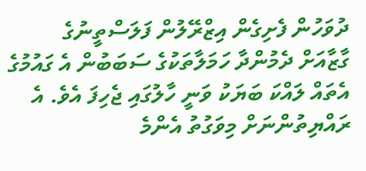ދުވަހުން ފެށިގެން އިޒްރޭލުން ފަލަސްތީނުގެ ގާޒާއަށް ދެމުންދާ ހަމަލާތަކުގެ ސަބަބުން އެ ގައުމުގެ އެތައް ލައްކަ ބަޔަކު ވަނީ ހާލުގައި ޖެހިފަ އެވެ. އެ ރައްޔިތުންނަށް މިވަގުތު އެންމެ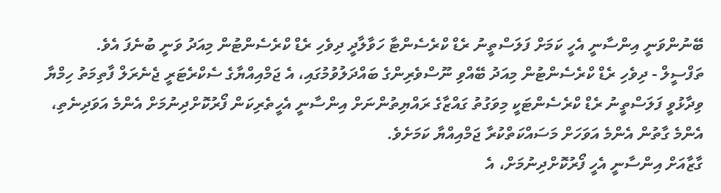ބޭނުންވަނީ އިންސާނީ އެހީ ކަމަށް ފަލަސްތީނު ރެޑް ކްރެސެންޓާ ހަވާލާދީ ދިވެހި ރެޑް ކްރެސެންޓުން މިއަދު ވަނީ ބުނެފަ އެވެ.
ތަފްސީލް - ދިވެހި ރެޑް ކްރެސެންޓުން މިއަދު ބޭއްވި ނޫސްވެރިންގެ ބައްދަލުވުމުގައި، އެ ޖަމްއިއްޔާގެ ސެކްރެޓަރީ ޖެނެރަލް ފާތިމަތު ހިމްޔާ ވިދާޅުވީ ފަލަސްތީނު ރެޑް ކްރެސެންޓަކީ މިވަގުތު ގައްޒާގެ ރައްޔިތުންނަށް އިންސާނީ އެހީތެރިކަން ފޯރުކޮށްދިނުމަށް އެންމެ އަވަދިނެތި، އެންމެ ގާތުން އެންމެ އަވަހަށް މަސައްކަތްކުރާ ޖަމްއިއްޔާ ކަމަށެވެ.
ގާޒާއަށް އިންސާނީ އެހީ ފޯރުކޮށްދިނުމަށް، އެ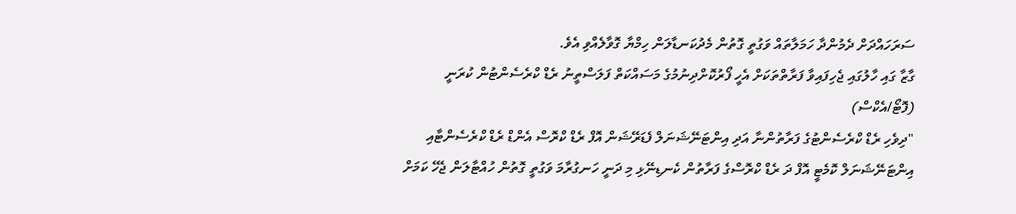ސަރަހައްދަށް ދެމުންދާ ހަމަލާތައް ވަގުތީ ގޮތުން މެދުކަނޑާލަން ހިމްޔާ ގޮވާލެއްވި އެވެ.
ގާޒާ ގައި ހާލުގައި ޖެހިފައިވާ ފަރާތްތަކަށް އެހީ ފޯރުކޮށްދިނުމުގެ މަސައްކަތް ފަލަސްތީނު ރެޑް ކްރެސެންޓުން ކުރަނީ (ފޮޓޯ/އެކްސް)
"ދިވެހި ރެޑް ކްރެސެންޓުގެ ފަރާތުންނާ އަދި އިންޓަނޭޝަނަލް ފެޑަރޭޝަން އޮފް ރެޑް ކްރޮސް އެންޑް ރެޑް ކްރެސެންޓާއި އިންޓަނޭޝަނަލް ކޮމެޓީ އޮފް ދަ ރެޑް ކްރޮސްގެ ފަރާތުން ކެނޑިނޭޅި މި ދަނީ ހަނގުރާމަ ވަގުތީ ގޮތުން ހުއްޓާލަން ޖެހޭ ކަމަށް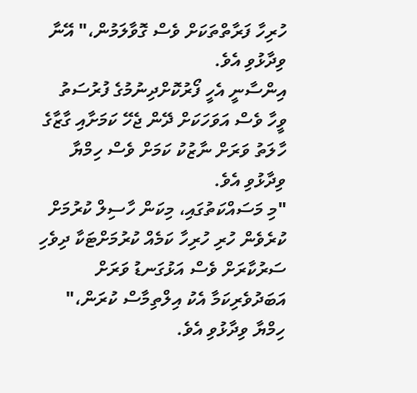ހުރިހާ ފަރާތްތަކަށް ވެސް ގޮވާލަމުން،" އޭނާ ވިދާޅުވި އެވެ.
އިންސާނީ އެހީ ފޯރުކޮށްދިނުމުގެ ފުރުސަތު ވީހާ ވެސް އަވަހަކަށް ދޭން ޖެހޭ ކަމަށާއި ގާޒާގެ ހާލަތު ވަރަށް ނާޒުކު ކަމަށް ވެސް ހިމްޔާ ވިދާޅުވި އެވެ.
"މި މަސައްކަތުގައި، މިކަން ހާސިލް ކުރުމަށް ކުރެވެން ހުރި ހުރިހާ ކަމެއް ކުރުމަށްޓަކާ ދިވެހި ސަރުކާރަށް ވެސް އަޅުގަނޑު ވަރަށް އަބަދުވެރިކަމާ އެކު އިލްތިމާސް ކުރަން،" ހިމްޔާ ވިދާޅުވި އެވެ.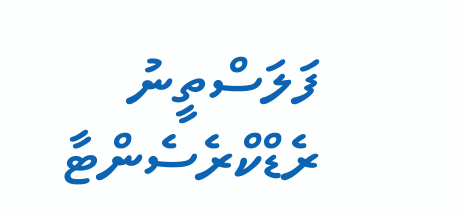ފަލަސްތީނު ރެޑްކްރެސެންޓާ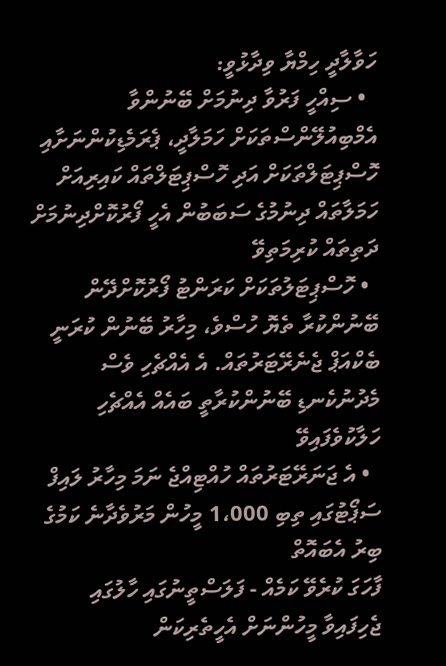ހަވާލާދީ ހިމްޔާ ވިދާޅުވީ:
  • ސިއްހީ ފަރުވާ ދިނުމަށް ބޭނުންވާ އެމްބިއުލޭންސްތަކަށް ހަމަލާދީ، ޕެރަމެޑިކުންނަށާއި ހޮސްޕިޓަލްތަކަށް އަދި ހޮސްޕިޓަލްތައް ކައިރިއަށް ހަމަލާތައް ދިނުމުގެ ސަބަބުން އެހީ ފޯރުކޮށްދިނުމަށް ދަތިތައް ކުރިމަތިވޭ
  • ހޮސްޕިޓަލުތަކަށް ކަރަންޓު ފޯރުކޮށްދޭން ބޭނުންކުރާ ތެޔޮ ހުސްވެ، މިހާރު ބޭނުން ކުރަނީ ބެކްއަޕް ޖެނެރޭޓަރުތައް. އެ އެއްޗެހި ވެސް މެދުނުކެނޑި ބޭނުންކުރާތީ ބައެއް އެއްޗެހި ހަލާކުވެފައިވޭ
  • އެ ޖަނަރޭޓަރުތައް ހުއްޓިއްޖެ ނަމަ މިހާރު ލައިފް ސަޕޯޓުގައި ތިބި 1،000 މީހުން މަރުވެދާނެ ކަމުގެ ބިރު އެބައޮތް
ފާހަގަ ކުރެވޭ ކަމެއް - ފަލަސްތީނުގައި ހާލުގައި ޖެހިފައިވާ މީހުންނަށް އެހީތެރިކަން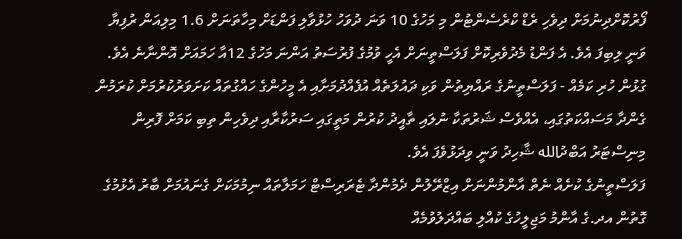ފޯރުކޮށްދިނުމަށް ދިވެހި ރެޑް ކްރެސެންޓުން މި މަހުގެ 10 ވަނަ ދުވަހު ހުޅުވާލި ފަންޑަށް މިހާތަނަށް 1.6 މިލިއަން ރުފިޔާ ވަނީ ލިބިފަ އެވެ. އެ ފަންޑު މެދުވެރިކޮށް ފަލަސްތީނަށް އެހީ ވުމުގެ ފުރުސަތު އަންނަ މަހުގެ 12އާ ހަމައަށް އޮންނާނެ އެވެ.
ގުޅުން ހުރި ކަމެއް - ފަލަސްތީނުގެ ރައްޔިތުން ވަކި ދައުލަތެއް އުފެއްދުމަށާއި އެ މީހުންގެ ހައްގުތައް ކަށަވަރުކުރުމަށް ކުރަމުން ގެންދާ މަސައްކަތުގައި، އެއްވެސް ޝަރުތަކާ ނުލައި ތާއީދު ކުރުން މަތީގައި ސަރުކާރާއި ދިވެހިން ތިބި ކަމަށް ފޮރިން މިނިސްޓަރު އަބްދުالله ޝާހިދު ވަނީ ވިދަޅުވެފަ އެވެ.
ފަލަސްތީނުގެ ކުށެއް ނެތް އާންމުންނަށް އިޒްރޭލުން ދެމުންދާ ޓެރަރިސްޓް ހަމަލާތައް ނިމުމަކަށް ގެނައުމަށް ބާރު އެޅުމުގެ ގޮތުން އދ.ގެ އާންމު މަޖިލީހުގެ ކުއްލި ބައްދަލުވުމެއް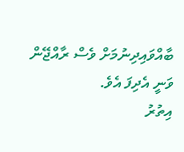ބާއްވައިދިނުމަށް ވެސް ރާއްޖޭން ވަނީ އެދިފަ އެވެ.
އިތުރު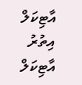އާޓިކަލް
އިތުރު އާޓިކަލް